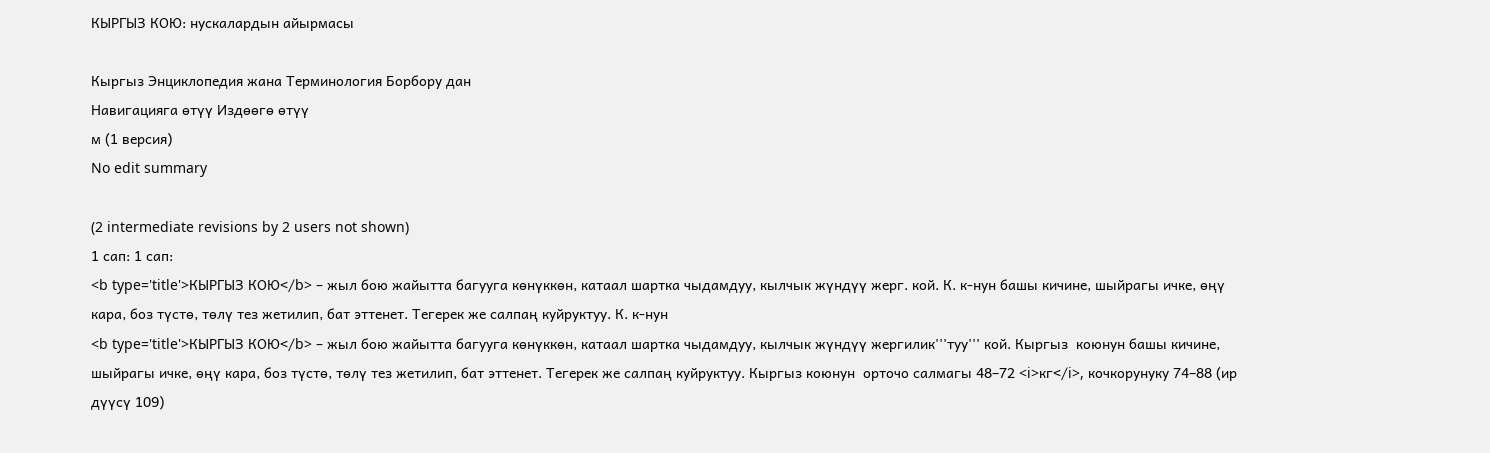КЫРГЫЗ КОЮ: нускалардын айырмасы

Кыргыз Энциклопедия жана Терминология Борбору дан
Навигацияга өтүү Издөөгө өтүү
м (1 версия)
No edit summary

(2 intermediate revisions by 2 users not shown)
1 сап: 1 сап:
<b type='title'>КЫРГЫЗ КОЮ</b> – жыл бою жайытта багууга көнүккөн, катаал шартка чыдамдуу, кылчык жүндүү жерг. кой. К. к-нун башы кичине, шыйрагы ичке, өңү кара, боз түстө, төлү тез жетилип, бат эттенет. Тегерек же салпаң куйруктуу. К. к-нун
<b type='title'>КЫРГЫЗ КОЮ</b> – жыл бою жайытта багууга көнүккөн, катаал шартка чыдамдуу, кылчык жүндүү жергилик'''туу''' кой. Кыргыз  коюнун башы кичине, шыйрагы ичке, өңү кара, боз түстө, төлү тез жетилип, бат эттенет. Тегерек же салпаң куйруктуу. Кыргыз коюнун  орточо салмагы 48–72 <i>кг</i>, кочкорунуку 74–88 (ир дүүсү 109)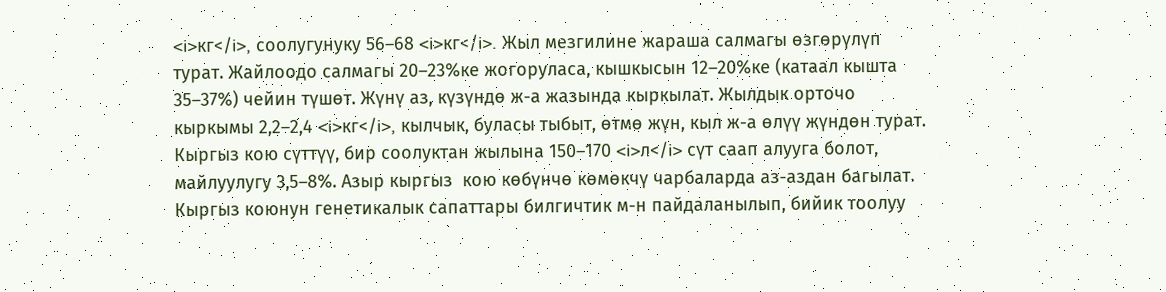<i>кг</i>, соолугунуку 56–68 <i>кг</i>. Жыл мезгилине жараша салмагы өзгөрүлүп турат. Жайлоодо салмагы 20–23%ке жогоруласа, кышкысын 12–20%ке (катаал кышта 35–37%) чейин түшөт. Жүнү аз, күзүндө ж-а жазында кыркылат. Жылдык орточо кыркымы 2,2–2,4 <i>кг</i>, кылчык, буласы тыбыт, өтмө жүн, кыл ж-а өлүү жүндөн турат. Кыргыз кою сүттүү, бир соолуктан жылына 150–170 <i>л</i> сүт саап алууга болот, майлуулугу 3,5–8%. Азыр кыргыз  кою көбүнчө көмөкчү чарбаларда аз-аздан багылат. Кыргыз коюнун генетикалык сапаттары билгичтик м-н пайдаланылып, бийик тоолуу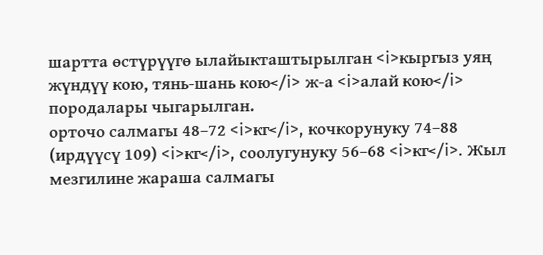шартта өстүрүүгө ылайыкташтырылган <i>кыргыз уяң жүндүү кою, тянь-шань кою</i> ж-а <i>алай кою</i> породалары чыгарылган.
орточо салмагы 48–72 <i>кг</i>, кочкорунуку 74–88
(ирдүүсү 109) <i>кг</i>, соолугунуку 56–68 <i>кг</i>. Жыл мезгилине жараша салмагы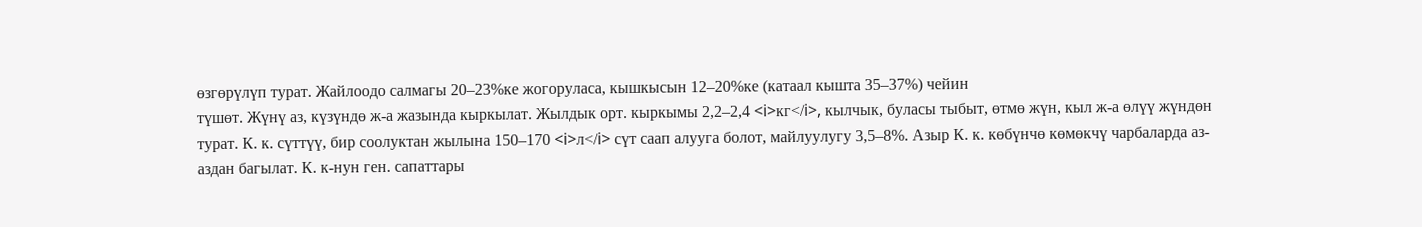өзгөрүлүп турат. Жайлоодо салмагы 20–23%ке жогоруласа, кышкысын 12–20%ке (катаал кышта 35–37%) чейин
түшөт. Жүнү аз, күзүндө ж-а жазында кыркылат. Жылдык орт. кыркымы 2,2–2,4 <i>кг</i>, кылчык, буласы тыбыт, өтмө жүн, кыл ж-а өлүү жүндөн турат. К. к. сүттүү, бир соолуктан жылына 150–170 <i>л</i> сүт саап алууга болот, майлуулугу 3,5–8%. Азыр К. к. көбүнчө көмөкчү чарбаларда аз-аздан багылат. К. к-нун ген. сапаттары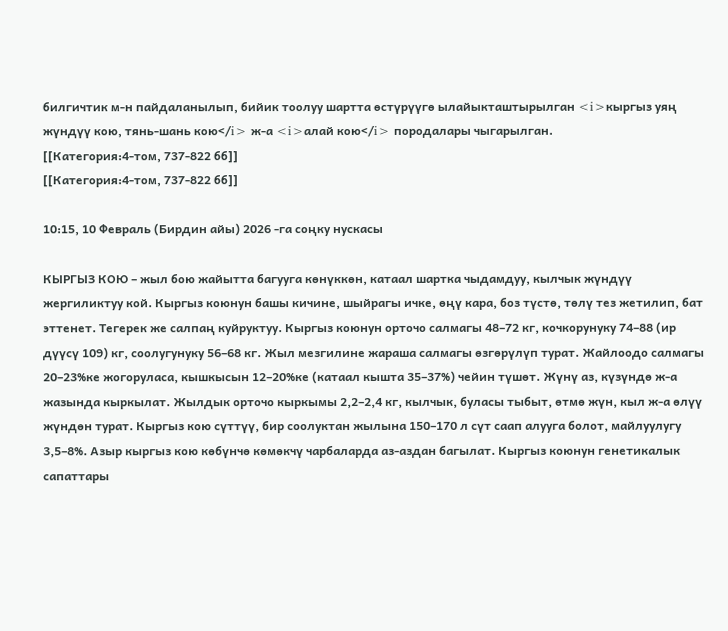билгичтик м-н пайдаланылып, бийик тоолуу шартта өстүрүүгө ылайыкташтырылган <i>кыргыз уяң жүндүү кою, тянь-шань кою</i> ж-а <i>алай кою</i> породалары чыгарылган.
[[Категория:4-том, 737-822 бб]]
[[Категория:4-том, 737-822 бб]]

10:15, 10 Февраль (Бирдин айы) 2026 -га соңку нускасы

КЫРГЫЗ КОЮ – жыл бою жайытта багууга көнүккөн, катаал шартка чыдамдуу, кылчык жүндүү жергиликтуу кой. Кыргыз коюнун башы кичине, шыйрагы ичке, өңү кара, боз түстө, төлү тез жетилип, бат эттенет. Тегерек же салпаң куйруктуу. Кыргыз коюнун орточо салмагы 48–72 кг, кочкорунуку 74–88 (ир дүүсү 109) кг, соолугунуку 56–68 кг. Жыл мезгилине жараша салмагы өзгөрүлүп турат. Жайлоодо салмагы 20–23%ке жогоруласа, кышкысын 12–20%ке (катаал кышта 35–37%) чейин түшөт. Жүнү аз, күзүндө ж-а жазында кыркылат. Жылдык орточо кыркымы 2,2–2,4 кг, кылчык, буласы тыбыт, өтмө жүн, кыл ж-а өлүү жүндөн турат. Кыргыз кою сүттүү, бир соолуктан жылына 150–170 л сүт саап алууга болот, майлуулугу 3,5–8%. Азыр кыргыз кою көбүнчө көмөкчү чарбаларда аз-аздан багылат. Кыргыз коюнун генетикалык сапаттары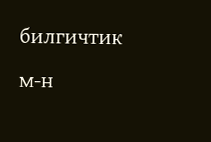билгичтик м-н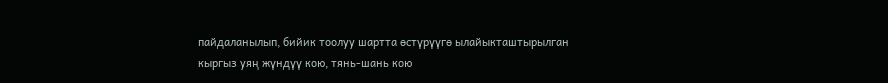пайдаланылып, бийик тоолуу шартта өстүрүүгө ылайыкташтырылган кыргыз уяң жүндүү кою, тянь-шань кою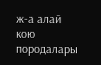ж-а алай кою породалары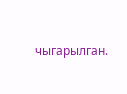чыгарылган.